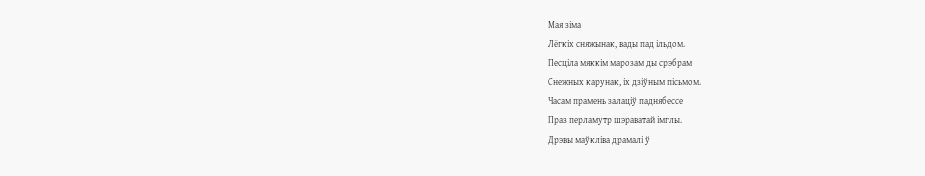Мая зiма
Лёгкiх сняжынак, вады пад iльдом.
Песцiла мяккiм марозам ды срэбрам
Снежных карунак, iх дзiўным пiсьмом.
Часам прамень залацiў паднябессе
Праз перламутр шэраватай iмглы.
Дрэвы маўклiва драмалi ў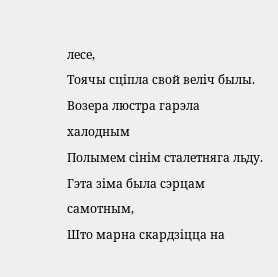лесе,
Тоячы сцiпла свой велiч былы.
Возера люстра гарэла халодным
Полымем сiнiм сталетняга льду.
Гэта зiма была сэрцам самотным,
Што марна скардзiцца на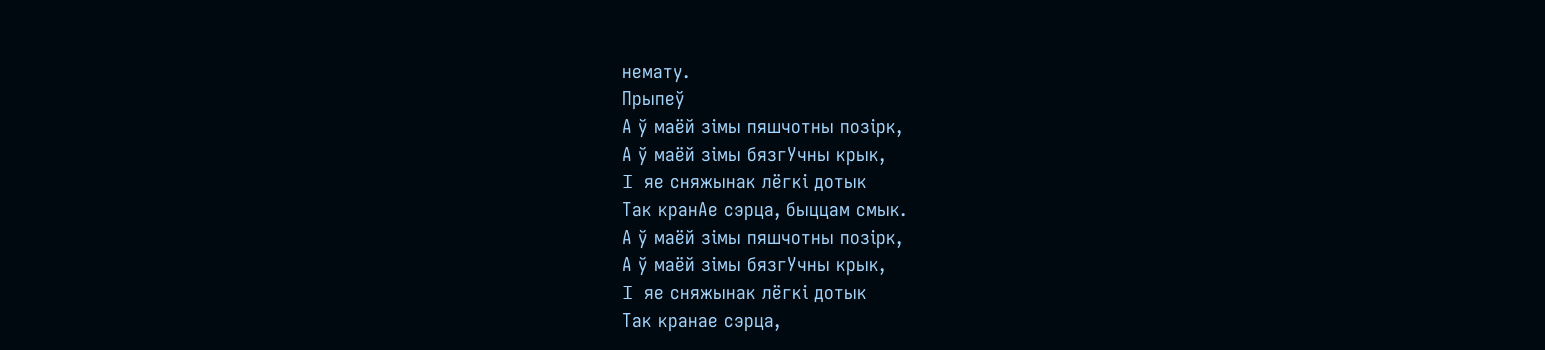немату.
Прыпеў
А ў маёй зiмы пяшчотны позiрк,
А ў маёй зiмы бязгУчны крык,
I яе сняжынак лёгкi дотык
Так кранАе сэрца, быццам смык.
А ў маёй зiмы пяшчотны позiрк,
А ў маёй зiмы бязгУчны крык,
I яе сняжынак лёгкi дотык
Так кранае сэрца,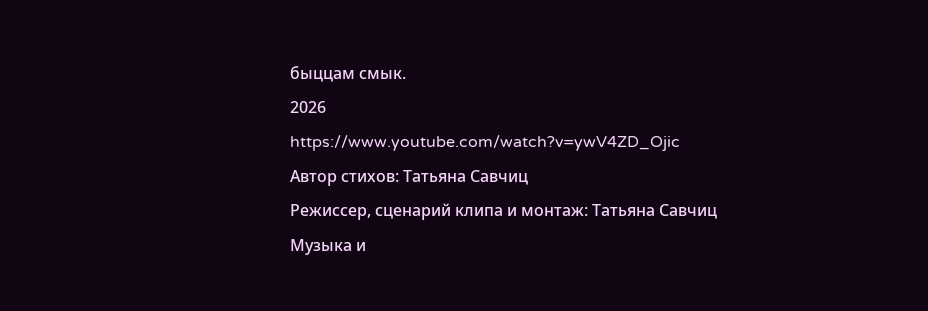быццам смык.
2026
https://www.youtube.com/watch?v=ywV4ZD_Ojic
Автор стихов: Татьяна Савчиц
Режиссер, сценарий клипа и монтаж: Татьяна Савчиц
Музыка и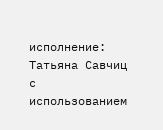исполнение: Татьяна Савчиц с использованием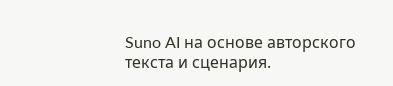Suno AI на основе авторского текста и сценария.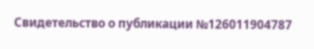Свидетельство о публикации №126011904787